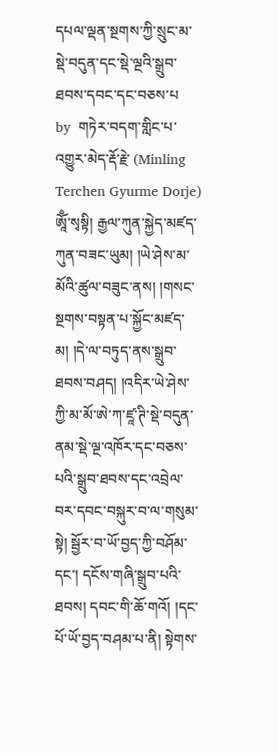དཔལ་ལྡན་སྔགས་ཀྱི་སྲུང་མ་སྡེ་བདུན་དང་སྡེ་ལྔའི་སྒྲུབ་ཐབས་དབང་དང་བཅས་པ
by  གཏེར་བདག་གླིང་པ་འགྱུར་མེད་རྡོ་རྗེ་ (Minling Terchen Gyurme Dorje)
ཨཱོྃ་སྭསྟི། རྒྱལ་ཀུན་སྐྱེད་མཛད་ཀུན་བཟང་ཡུམ། །ཡེ་ཤེས་མ་མོའི་ཚུལ་བཟུང་ནས། །གསང་སྔགས་བསྟན་པ་སྐྱོང་མཛད་མ། །དེ་ལ་བཏུད་ནས་སྒྲུབ་ཐབས་བཤད། །འདིར་ཡེ་ཤེས་ཀྱི་མ་མོ་ཨེ་ཀ་ཛཱ་ཊི་སྡེ་བདུན་ནམ་སྡེ་ལྔ་འཁོར་དང་བཅས་པའི་སྒྲུབ་ཐབས་དང་འབྲེལ་བར་དབང་བསྐུར་བ་ལ་གསུམ་སྟེ། སྦྱོར་བ་ཡོ་བྱད་ཀྱི་བཤོམ་དང་། དངོས་གཞི་སྒྲུབ་པའི་ཐབས། དབང་གི་ཆོ་གའོ། །དང་པོ་ཡོ་བྱད་བཤམ་པ་ནི། སྟེགས་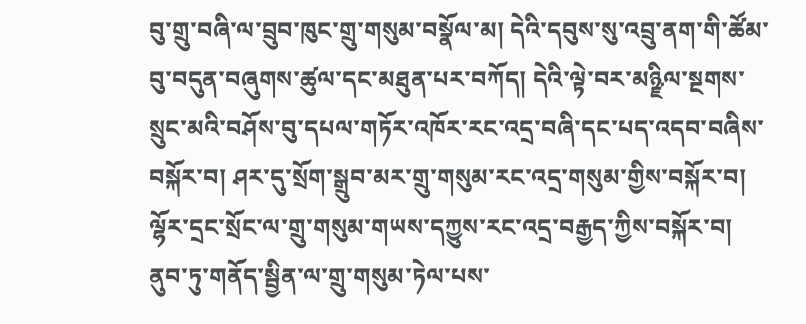བུ་གྲུ་བཞི་ལ་བྲུབ་ཁུང་གྲུ་གསུམ་བསྣོལ་མ། དེའི་དབུས་སུ་འབྲུ་ནག་གི་ཚོམ་བུ་བདུན་བཞུགས་ཚུལ་དང་མཐུན་པར་བཀོད། དེའི་ལྟེ་བར་མཉྫིལ་སྔགས་སྲུང་མའི་བཤོས་བུ་དཔལ་གཏོར་འཁོར་རང་འདྲ་བཞི་དང་པད་འདབ་བཞིས་བསྐོར་བ། ཤར་དུ་སྲོག་སྒྲུབ་མར་གྲུ་གསུམ་རང་འདྲ་གསུམ་གྱིས་བསྐོར་བ། ལྷོར་དྲང་སྲོང་ལ་གྲུ་གསུམ་གཡས་དཀྱུས་རང་འདྲ་བརྒྱད་ཀྱིས་བསྐོར་བ། ནུབ་ཏུ་གནོད་སྦྱིན་ལ་གྲུ་གསུམ་ཏེལ་པས་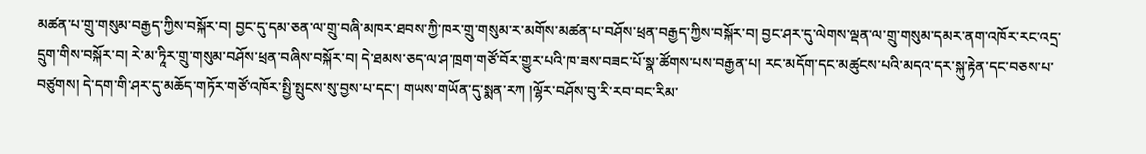མཚན་པ་གྲུ་གསུམ་བརྒྱད་ཀྱིས་བསྐོར་བ། བྱང་དུ་དམ་ཅན་ལ་གྲུ་བཞི་མཁར་ཐབས་ཀྱི་ཁར་གྲུ་གསུམ་ར་མགོས་མཚན་པ་བཤོས་ཕྲན་བརྒྱད་ཀྱིས་བསྐོར་བ། བྱང་ཤར་དུ་ལེགས་ལྡན་ལ་གྲུ་གསུམ་དམར་ནག་འཁོར་རང་འདྲ་དྲུག་གིས་བསྐོར་བ། རེ་མ་ཏཱིར་གྲུ་གསུམ་བཤོས་ཕྲན་བཞིས་བསྐོར་བ། དེ་ཐམས་ཅད་ལ་ཤ་ཁྲག་གཙོ་བོར་གྱུར་པའི་ཁ་ཟས་བཟང་པོ་སྣ་ཚོགས་པས་བརྒྱན་པ། རང་མདོག་དང་མཚུངས་པའི་མདའ་དར་སྐུ་རྟེན་དང་བཅས་པ་བཙུགས། དེ་དག་གི་ཤར་དུ་མཆོད་གཏོར་གཙོ་འཁོར་སྤྱི་སྤུངས་སུ་བྱས་པ་དང་། གཡས་གཡོན་དུ་སྨན་རཀ །ལྷོར་བཤོས་བུ་རི་རབ་བང་རིམ་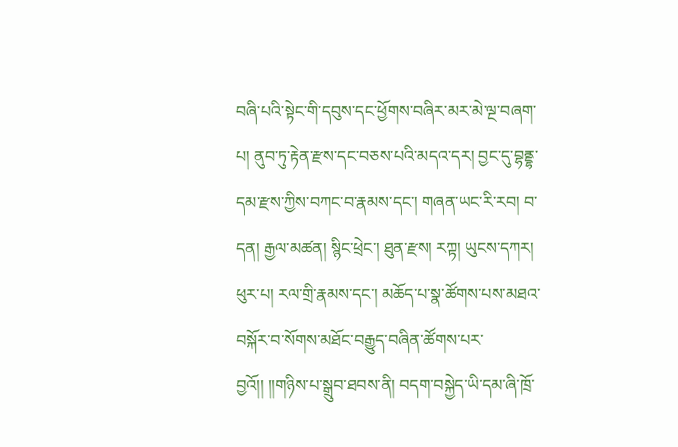བཞི་པའི་སྟེང་གི་དབུས་དང་ཕྱོགས་བཞིར་མར་མེ་ལྔ་བཞག་པ། ནུབ་ཏུ་རྟེན་རྫས་དང་བཅས་པའི་མདའ་དར། བྱང་དུ་བྷནྡྷ་དམ་རྫས་ཀྱིས་བཀང་བ་རྣམས་དང་། གཞན་ཡང་རི་རབ། བ་དན། རྒྱལ་མཚན། སྙིང་ཕྲེང་། ཐུན་རྫས། རཀྟ། ཡུངས་དཀར། ཕུར་པ། རལ་གྲི་རྣམས་དང་། མཆོད་པ་སྣ་ཚོགས་པས་མཐའ་བསྐོར་བ་སོགས་མཐོང་བརྒྱུད་བཞིན་ཚོགས་པར་བྱའོ།། །།གཉིས་པ་སྒྲུབ་ཐབས་ནི། བདག་བསྐྱེད་ཡི་དམ་ཞི་ཁྲོ་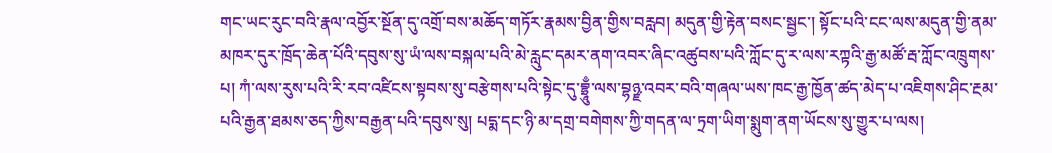གང་ཡང་རུང་བའི་རྣལ་འབྱོར་སྔོན་དུ་འགྲོ་བས་མཆོད་གཏོར་རྣམས་བྱིན་གྱིས་བརླབ། མདུན་གྱི་རྟེན་བསང་སྦྱང་། སྟོང་པའི་ངང་ལས་མདུན་གྱི་ནམ་མཁར་དུར་ཁྲོད་ཆེན་པོའི་དབུས་སུ་ཡཾ་ལས་བསྐལ་པའི་མེ་རླུང་དམར་ནག་འབར་ཞིང་འཚུབས་པའི་ཀློང་དུ་ར་ལས་རཀྟའི་རྒྱ་མཚོ་རྦ་ཀློང་འཁྲུགས་པ། ཀཾ་ལས་རུས་པའི་རི་རབ་འཛིངས་སྟབས་སུ་བརྩེགས་པའི་སྟེང་དུ་བྷྲཱུྃ་ལས་བྷཉྫ་འབར་བའི་གཞལ་ཡས་ཁང་རྒྱ་ཁྱོན་ཚད་མེད་པ་འཇིགས་ཤིང་རྔམ་པའི་རྒྱན་ཐམས་ཅད་ཀྱིས་བརྒྱན་པའི་དབུས་སུ། པདྨ་དང་ཉི་མ་དགྲ་བགེགས་ཀྱི་གདན་ལ་ཏྲག་ཡིག་སྨུག་ནག་ཡོངས་སུ་གྱུར་པ་ལས།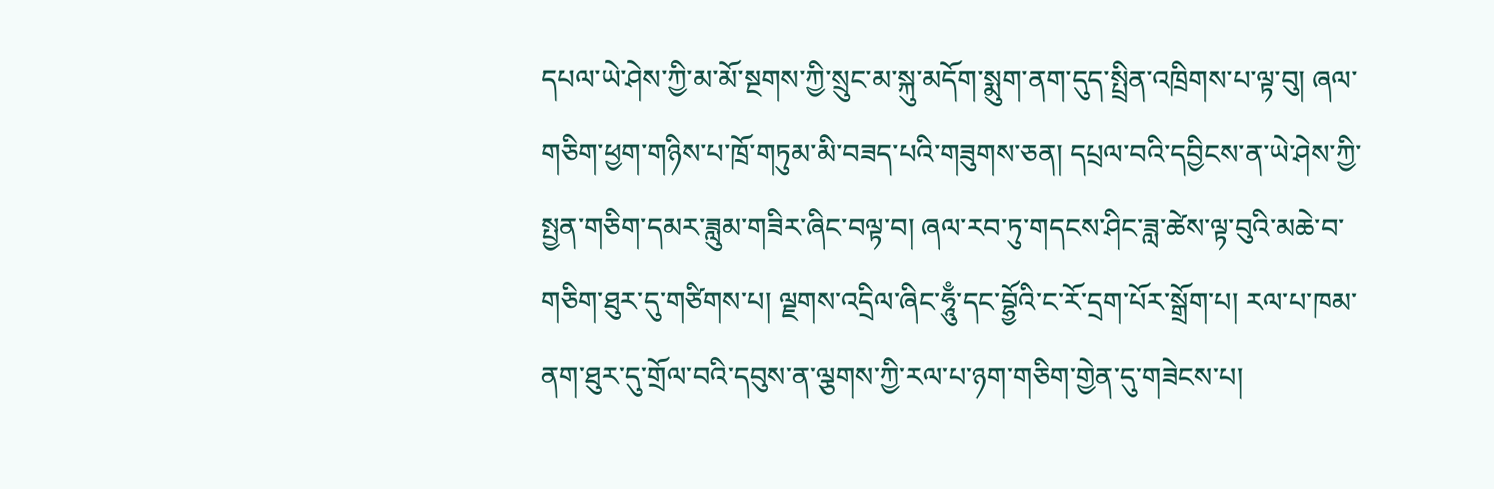དཔལ་ཡེ་ཤེས་ཀྱི་མ་མོ་སྔགས་ཀྱི་སྲུང་མ་སྐུ་མདོག་སྨུག་ནག་དུད་སྤྲིན་འཁྲིགས་པ་ལྟ་བུ། ཞལ་གཅིག་ཕྱག་གཉིས་པ་ཁྲོ་གཏུམ་མི་བཟད་པའི་གཟུགས་ཅན། དཔྲལ་བའི་དབྱིངས་ན་ཡེ་ཤེས་ཀྱི་སྤྱན་གཅིག་དམར་ཟླུམ་གཟིར་ཞིང་བལྟ་བ། ཞལ་རབ་ཏུ་གདངས་ཤིང་ཟླ་ཚེས་ལྟ་བུའི་མཆེ་བ་གཅིག་ཐུར་དུ་གཙིགས་པ། ལྗགས་འདྲིལ་ཞིང་ཧཱུྃ་དང་བྷྱོའི་ང་རོ་དྲག་པོར་སྒྲོག་པ། རལ་པ་ཁམ་ནག་ཐུར་དུ་གྲོལ་བའི་དབུས་ན་ལྕགས་ཀྱི་རལ་པ་ཉག་གཅིག་གྱེན་དུ་གཟེངས་པ།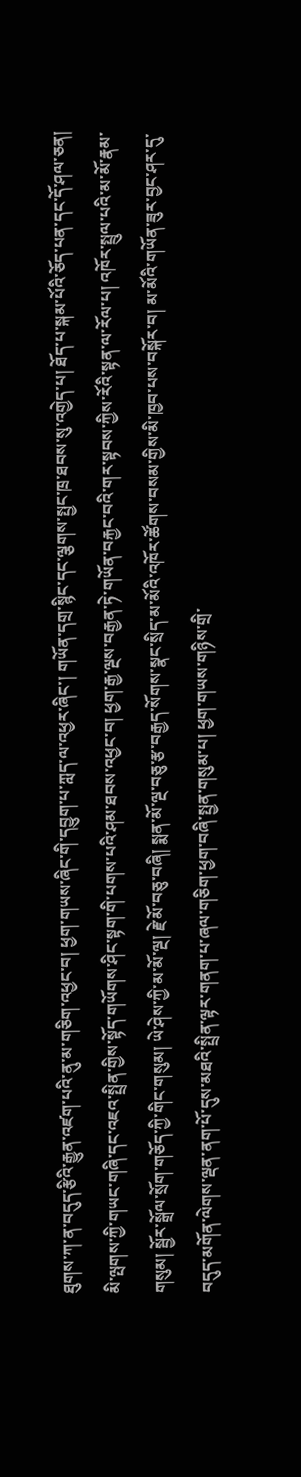ཐུགས་ཀ་ན་བདུད་རྩིའི་རྒྱུན་འཛག་པའི་ནུ་མ་གཅིག་འཕྱང་བ། ཕྱག་གཡས་ཞིང་གི་དབྱུག་པ་ཀླད་ལ་འཕྱར་ཞིང་། གཡོན་དགྲ་སྙིང་དང་ལྕགས་སྤྱང་ཁྲ་ཐབས་སུ་འགྱེད་པ། ཐོད་པ་སྐམ་པོའི་ཅོད་པན་དང་དོ་ཤལ་ཅན། མི་ལྤགས་ཀྱི་གཡང་གཞི་དང་འཇའ་སྤྲིན་གྱིས་སྟོད་གཡོགས་ཤིང་སྟག་གི་པགས་པའི་ཤམ་ཐབས་འཕྱང་བ། ཕྱག་རྒྱ་ལྔས་བརྒྱན་ཏེ་གཡོན་བརྐྱང་བའི་གར་སྟབས་ཀྱིས་རོའི་སྟན་ལ་རོལ་པ། འཁོར་སྤྲུལ་པའི་མ་མོ་རྣམ་གསུམ། སྦྱོར་སྒྲོལ་སྲོག་གཅོད་ཀྱི་གིང་གསུམ། ཡེ་ཤེས་ཀྱི་མ་མོ་ལྔ། རྗེ་མོ་བཅུ་བཞི། སྨན་མོ་ལྔ་བཅུ་རྩ་བརྒྱད་སོགས་སྣང་སྲིད་མ་མོའི་འཁོར་ཚོགས་བསམ་གྱིས་མི་ཁྱབ་པས་བསྐོར་བ། མ་མོའི་གཡོན་ཟུར་བྱང་ཤར་དུ་བདུད་མགོན་ལེགས་ལྡན་ནག་པོ་དུས་མཐའི་སྤྲིན་ལྟར་གནག་པ་ཞལ་གཅིག་ཕྱག་བཞི་སྤྱན་གསུམ་པ། ཕྱག་གཡས་གཉིས་གྲི་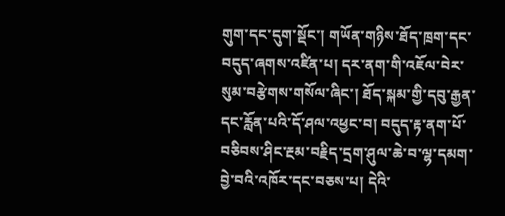གུག་དང་དུག་སྡོང་། གཡོན་གཉིས་ཐོད་ཁྲག་དང་བདུད་ཞགས་འཛིན་པ། དར་ནག་གི་འཇོལ་བེར་སུམ་བརྩེགས་གསོལ་ཞིང་། ཐོད་སྐམ་གྱི་དབུ་རྒྱན་དང་རློན་པའི་དོ་ཤལ་འཕྱང་བ། བདུད་རྟ་ནག་པོ་བཅིབས་ཤིང་རྔམ་བརྗིད་དྲག་ཤུལ་ཆེ་བ་ལྷ་དམག་བྱེ་བའི་འཁོར་དང་བཅས་པ། དེའི་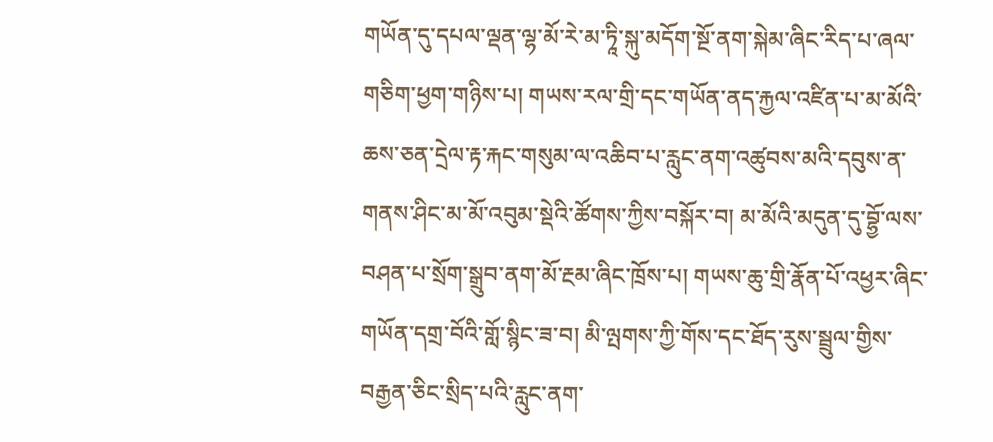གཡོན་དུ་དཔལ་ལྡན་ལྷ་མོ་རེ་མ་ཏཱི་སྐུ་མདོག་སྔོ་ནག་སྐེམ་ཞིང་རིད་པ་ཞལ་གཅིག་ཕྱག་གཉིས་པ། གཡས་རལ་གྲི་དང་གཡོན་ནད་རྐྱལ་འཛིན་པ་མ་མོའི་ཆས་ཅན་དྲེལ་རྟ་རྐང་གསུམ་ལ་འཆིབ་པ་རླུང་ནག་འཚུབས་མའི་དབུས་ན་གནས་ཤིང་མ་མོ་འབུམ་སྡེའི་ཚོགས་ཀྱིས་བསྐོར་བ། མ་མོའི་མདུན་དུ་བྷྱོ་ལས་བཤན་པ་སྲོག་སྒྲུབ་ནག་མོ་རྔམ་ཞིང་ཁྲོས་པ། གཡས་ཆུ་གྲི་རྣོན་པོ་འཕྱར་ཞིང་གཡོན་དགྲ་བོའི་གློ་སྙིང་ཟ་བ། མི་ལྤགས་ཀྱི་གོས་དང་ཐོད་རུས་སྦྲུལ་གྱིས་བརྒྱན་ཅིང་སྲིད་པའི་རླུང་ནག་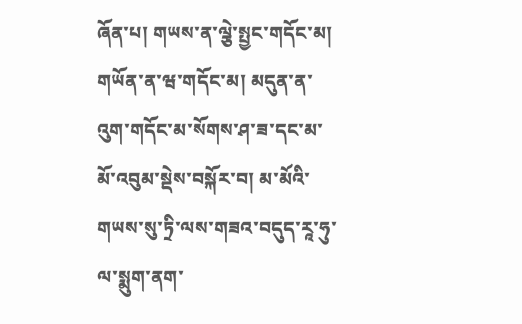ཞོན་པ། གཡས་ན་ལྕེ་སྤྱང་གདོང་མ། གཡོན་ན་ཝ་གདོང་མ། མདུན་ན་འུག་གདོང་མ་སོགས་ཤ་ཟ་དང་མ་མོ་འབུམ་སྡེས་བསྐོར་བ། མ་མོའི་གཡས་སུ་ཏྲི་ལས་གཟའ་བདུད་རཱ་ཧུ་ལ་སྨུག་ནག་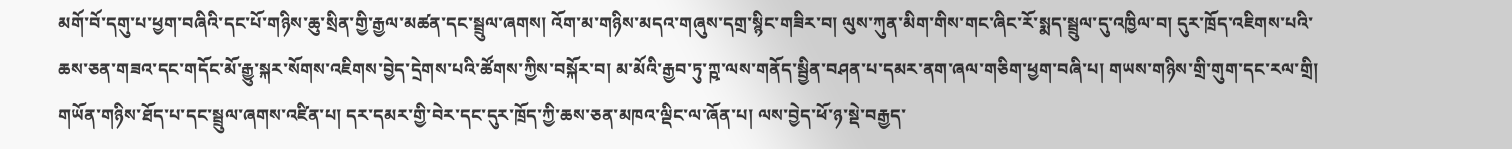མགོ་བོ་དགུ་པ་ཕྱག་བཞིའི་དང་པོ་གཉིས་ཆུ་སྲིན་གྱི་རྒྱལ་མཚན་དང་སྦྲུལ་ཞགས། འོག་མ་གཉིས་མདའ་གཞུས་དགྲ་སྙིང་གཟིར་བ། ལུས་ཀུན་མིག་གིས་གང་ཞིང་རོ་སྨད་སྦྲུལ་དུ་འཁྱིལ་བ། དུར་ཁྲོད་འཇིགས་པའི་ཆས་ཅན་གཟའ་དང་གདོང་མོ་རྒྱུ་སྐར་སོགས་འཇིགས་བྱེད་དྲེགས་པའི་ཚོགས་ཀྱིས་བསྐོར་བ། མ་མོའི་རྒྱབ་ཏུ་ཀྵ་ལས་གནོད་སྦྱིན་བཤན་པ་དམར་ནག་ཞལ་གཅིག་ཕྱག་བཞི་པ། གཡས་གཉིས་གྲི་གུག་དང་རལ་གྲི། གཡོན་གཉིས་ཐོད་པ་དང་སྦྲུལ་ཞགས་འཛིན་པ། དར་དམར་གྱི་བེར་དང་དུར་ཁྲོད་ཀྱི་ཆས་ཅན་མཁའ་ལྡིང་ལ་ཞོན་པ། ལས་བྱེད་ཕོ་ཉ་སྡེ་བརྒྱད་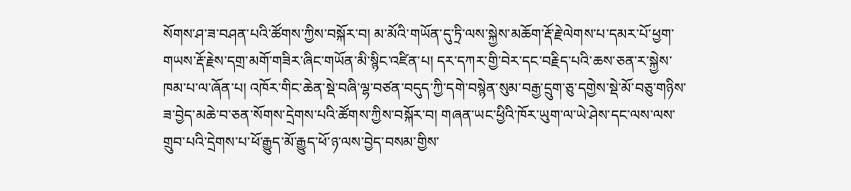སོགས་ཤ་ཟ་བཤན་པའི་ཚོགས་ཀྱིས་བསྐོར་བ། མ་མོའི་གཡོན་དུ་ཏྲི་ལས་སྐྱེས་མཆོག་རྡོ་རྗེ་ལེགས་པ་དམར་པོ་ཕྱག་གཡས་རྡོ་རྗེས་དགྲ་མགོ་གཟིར་ཞིང་གཡོན་མི་སྙིང་འཛིན་པ། དར་དཀར་གྱི་བེར་དང་བརྗིད་པའི་ཆས་ཅན་ར་སྐྱེས་ཁམ་པ་ལ་ཞོན་པ། འཁོར་གིང་ཆེན་སྡེ་བཞི་ལྷ་བཙན་བདུད་ཀྱི་དགེ་བསྙེན་སུམ་བརྒྱ་དྲུག་ཅུ་དགྱེས་སྡེ་མོ་བཅུ་གཉིས་ཟ་བྱེད་མཆེ་བ་ཅན་སོགས་དྲེགས་པའི་ཚོགས་ཀྱིས་བསྐོར་བ། གཞན་ཡང་ཕྱིའི་ཁོར་ཡུག་ལ་ཡེ་ཤེས་དང་ལས་ལས་གྲུབ་པའི་དྲེགས་པ་ཕོ་རྒྱུད་མོ་རྒྱུད་ཕོ་ཉ་ལས་བྱེད་བསམ་གྱིས་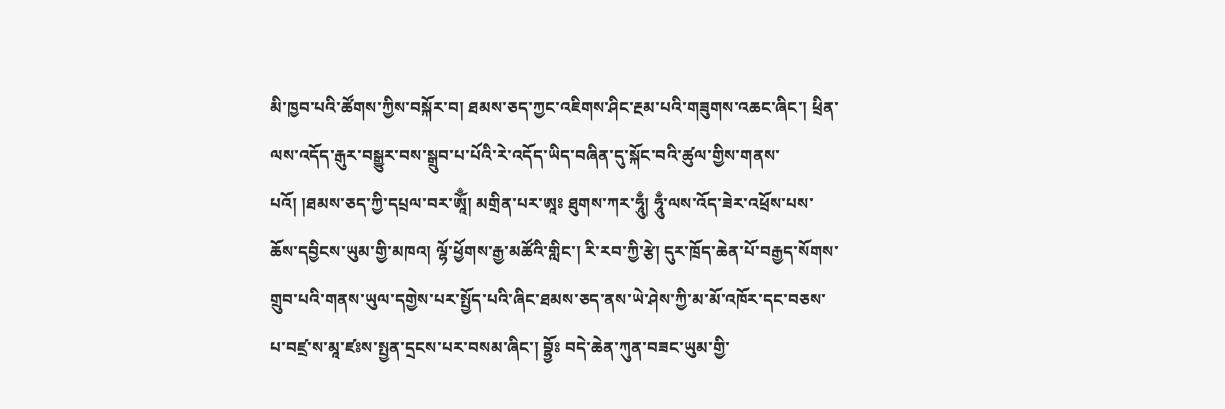མི་ཁྱབ་པའི་ཚོགས་ཀྱིས་བསྐོར་བ། ཐམས་ཅད་ཀྱང་འཇིགས་ཤིང་རྔམ་པའི་གཟུགས་འཆང་ཞིང་། ཕྲིན་ལས་འདོད་རྒུར་བསྒྱུར་བས་སྒྲུབ་པ་པོའི་རེ་འདོད་ཡིད་བཞིན་དུ་སྐོང་བའི་ཚུལ་གྱིས་གནས་པའོ། །ཐམས་ཅད་ཀྱི་དཔྲལ་བར་ཨཱོྃ། མགྲིན་པར་ཨཱཿ ཐུགས་ཀར་ཧཱུྃ། ཧཱུྃ་ལས་འོད་ཟེར་འཕྲོས་པས་ཆོས་དབྱིངས་ཡུམ་གྱི་མཁའ། ལྷོ་ཕྱོགས་རྒྱ་མཚོའི་གླིང་། རི་རབ་ཀྱི་རྩེ། དུར་ཁྲོད་ཆེན་པོ་བརྒྱད་སོགས་གྲུབ་པའི་གནས་ཡུལ་དགྱེས་པར་སྤྱོད་པའི་ཞིང་ཐམས་ཅད་ནས་ཡེ་ཤེས་ཀྱི་མ་མོ་འཁོར་དང་བཅས་པ་བཛྲ་ས་མཱ་ཛཿས་སྤྱན་དྲངས་པར་བསམ་ཞིང་། བྷྱོཿ བདེ་ཆེན་ཀུན་བཟང་ཡུམ་གྱི་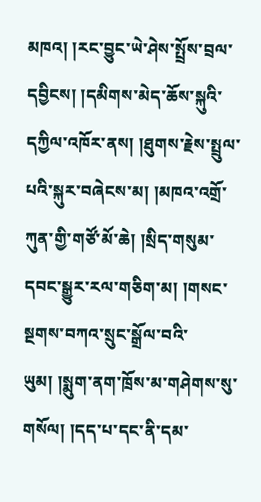མཁའ། །རང་བྱུང་ཡེ་ཤེས་སྤྲོས་བྲལ་དབྱིངས། །དམིགས་མེད་ཆོས་སྐུའི་དཀྱིལ་འཁོར་ནས། །ཐུགས་རྗེས་སྤྲུལ་པའི་སྐུར་བཞེངས་མ། །མཁའ་འགྲོ་ཀུན་གྱི་གཙོ་མོ་ཆེ། །སྲིད་གསུམ་དབང་སྒྱུར་རལ་གཅིག་མ། །གསང་སྔགས་བཀའ་སྲུང་སྒྲོལ་བའི་ཡུམ། །སྨུག་ནག་ཁྲོས་མ་གཤེགས་སུ་གསོལ། །དད་པ་དང་ནི་དམ་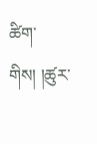ཚིག་གིས། །ཚུར་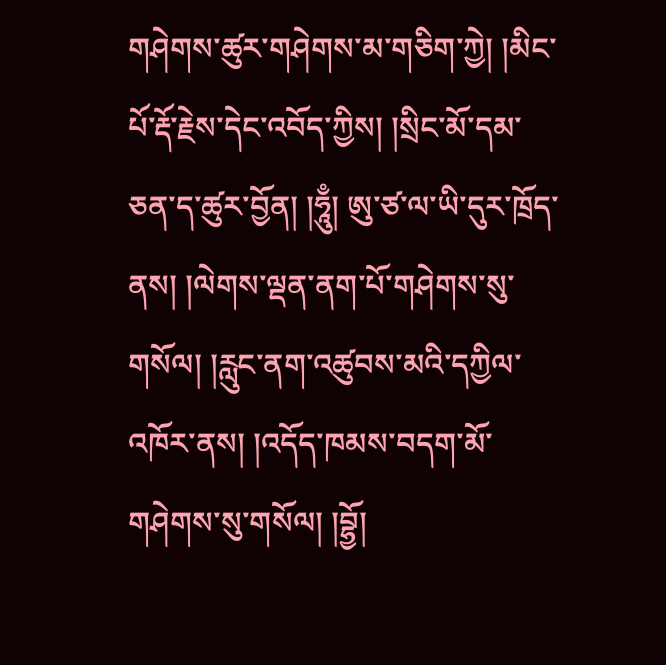གཤེགས་ཚུར་གཤེགས་མ་གཅིག་ཀྱེ། །མིང་པོ་རྡོ་རྗེས་དེང་འབོད་ཀྱིས། །སྲིང་མོ་དམ་ཅན་ད་ཚུར་བྱོན། །ཧཱུྃ། ཨུ་ཙ་ལ་ཡི་དུར་ཁྲོད་ནས། །ལེགས་ལྡན་ནག་པོ་གཤེགས་སུ་གསོལ། །རླུང་ནག་འཚུབས་མའི་དཀྱིལ་འཁོར་ནས། །འདོད་ཁམས་བདག་མོ་གཤེགས་སུ་གསོལ། །བྷྱོ།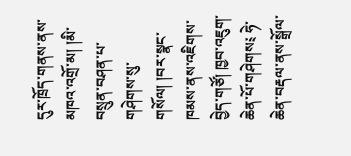དུར་ཁྲོད་གནས་ནས་མཁའ་འགྲོ་མ། །མི་བསྲུན་བཤན་པ་གཤེགས་སུ་གསོལ། །བར་སྣང་ཁམས་ནས་འཇིགས་བྱེད་གཙོ། ཁྱབ་འཇུག་ཆེན་པོ་གཤེགས༴ ཧེ་ཆེན་བརྡལ་ནས་སྒྲོལ་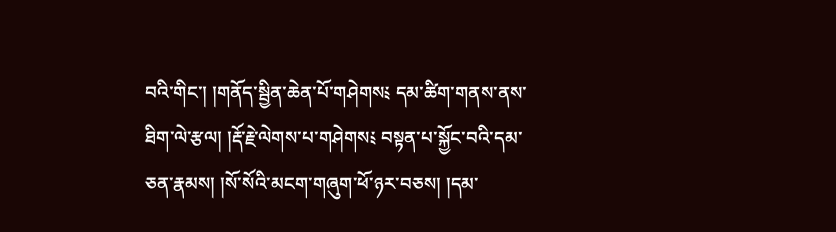བའི་གིང་། །གནོད་སྦྱིན་ཆེན་པོ་གཤེགས༴ དམ་ཚིག་གནས་ནས་ཐིག་ལེ་རྩལ། །རྡོ་རྗེ་ལེགས་པ་གཤེགས༴ བསྟན་པ་སྐྱོང་བའི་དམ་ཅན་རྣམས། །སོ་སོའི་མངག་གཞུག་ཕོ་ཉར་བཅས། །དམ་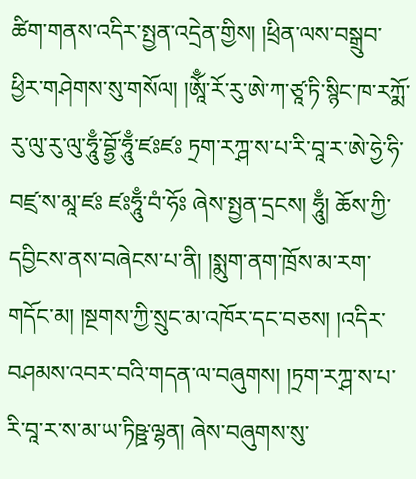ཚིག་གནས་འདིར་སྤྱན་འདྲེན་གྱིས། །ཕྲིན་ལས་བསྒྲུབ་ཕྱིར་གཤེགས་སུ་གསོལ། །ཨཱོྃ་རོ་རུ་ཨེ་ཀ་ཙཱ་ཏི་སྙིང་ཁ་རཀྨོ་རུ་ལུ་རུ་ལུ་ཧཱུྃ་བྷྱོ་ཧཱུྃ་ཛཿཛཿ ཏྲག་རཀྴ་ས་པ་རི་བཱ་ར་ཨེ་ཧྱེ་ཧི་བཛྲ་ས་མཱ་ཛཿ ཛཿཧཱུྃ་བཾ་ཧོཿ ཞེས་སྤྱན་དྲངས། ཧཱུྃ། ཆོས་ཀྱི་དབྱིངས་ནས་བཞེངས་པ་ནི། །སྨུག་ནག་ཁྲོས་མ་རག་གདོང་མ། །སྔགས་ཀྱི་སྲུང་མ་འཁོར་དང་བཅས། །འདིར་བཤམས་འབར་བའི་གདན་ལ་བཞུགས། །ཏྲག་རཀྴ་ས་པ་རི་བཱ་ར་ས་མ་ཡ་ཏིཥྛ་ལྷན། ཞེས་བཞུགས་སུ་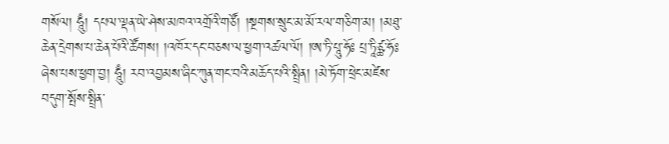གསོལ། ཧཱུྃ། དཔལ་ལྡན་ཡེ་ཤེས་མཁའ་འགྲོའི་གཙོ། །སྔགས་སྲུང་མ་མོ་རལ་གཅིག་མ། །མཐུ་ཆེན་དྲེགས་པ་ཆེན་པོའི་ཚོགས། །འཁོར་དང་བཅས་ལ་ཕྱག་འཚལ་ལོ། །ཨ་ཏི་པཱུ་ཧོཿ པྲ་ཏཱིཙྪ་ཧོཿ ཞེས་པས་ཕྱག་བྱ། ཧཱུྃ། རབ་འབྱམས་ཞིང་ཀུན་གང་བའི་མཆོད་པའི་སྤྲིན། །མེ་ཏོག་ཕྲེང་མཛེས་བདུག་སྤོས་སྤྲིན་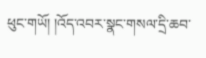ཕུང་གཡོ། །འོད་འབར་སྣང་གསལ་དྲི་ཆབ་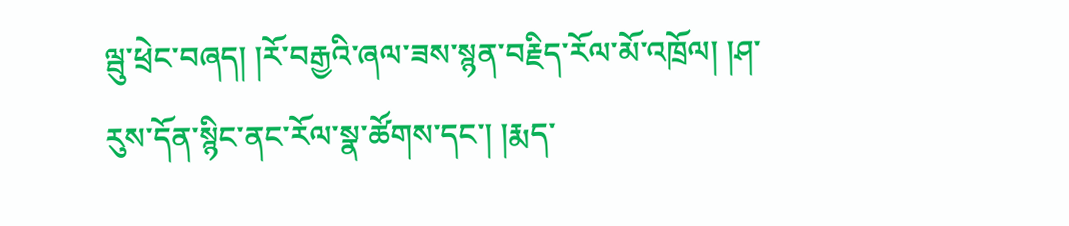ལྦུ་ཕྲེང་བཞད། །རོ་བརྒྱའི་ཞལ་ཟས་སྙན་བརྗིད་རོལ་མོ་འཁྲོལ། །ཤ་རུས་དོན་སྙིང་ནང་རོལ་སྣ་ཚོགས་དང་། །རྨད་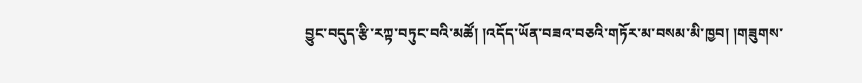བྱུང་བདུད་རྩི་རཀྟ་བཏུང་བའི་མཚོ། །འདོད་ཡོན་བཟའ་བཅའི་གཏོར་མ་བསམ་མི་ཁྱབ། །གཟུགས་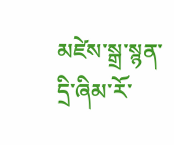མཛེས་སྒྲ་སྙན་དྲི་ཞིམ་རོ་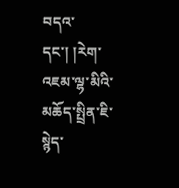བདའ་དང་། །རེག་འཇམ་ལྷ་མིའི་མཆོད་སྤྲིན་ཇི་སྙེད་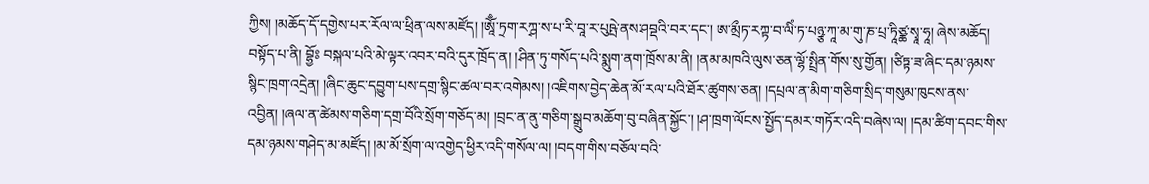ཀྱིས། །མཆོད་དོ་དགྱེས་པར་རོལ་ལ་ཕྲིན་ལས་མཛོད། །ཨཱོྃ་ཏྲག་རཀྴ་ས་པ་རི་བཱ་ར་པུཥྤེ་ནས་ཤབྡའི་བར་དང་། ཨ་མྲྀཏ་རཀྟ་བ་ལིཾ་ཏ་པཉྩ་ཀཱ་མ་གུ་ཎ་པྲ་ཏཱིཙྪ་སྭཱ་ཧཱ། ཞེས་མཆོད། བསྟོད་པ་ནི། བྷྱོཿ བསྐལ་པའི་མེ་ལྟར་འབར་བའི་དུར་ཁྲོད་ན། །ཤིན་ཏུ་གསོད་པའི་སྨུག་ནག་ཁྲོས་མ་ནི། །ནམ་མཁའི་ལུས་ཅན་ལྷོ་སྤྲིན་གོས་སུ་གྱོན། །ཙིཏྟ་ཟ་ཞིང་དམ་ཉམས་སྙིང་ཁྲག་འདྲེན། །ཞིང་ཆུང་དབྱུག་པས་དགྲ་སྙིང་ཚལ་བར་འགེམས། །འཇིགས་བྱེད་ཆེན་མོ་རལ་པའི་ཐོར་ཚུགས་ཅན། །དཔྲལ་ན་མིག་གཅིག་སྲིད་གསུམ་ཁུངས་ནས་འབྱིན། །ཞལ་ན་ཚེམས་གཅིག་དགྲ་བོའི་སྲོག་གཅོད་མ། །བྲང་ན་ནུ་གཅིག་སྒྲུབ་མཆོག་བུ་བཞིན་སྐྱོང་། །ཤ་ཁྲག་ལོངས་སྤྱོད་དམར་གཏོར་འདི་བཞེས་ལ། །དམ་ཚིག་དབང་གིས་དམ་ཉམས་གཤེད་མ་མཛོད། །མ་མོ་སྲོག་ལ་འགྱེད་ཕྱིར་འདི་གསོལ་ལ། །བདག་གིས་བཅོལ་བའི་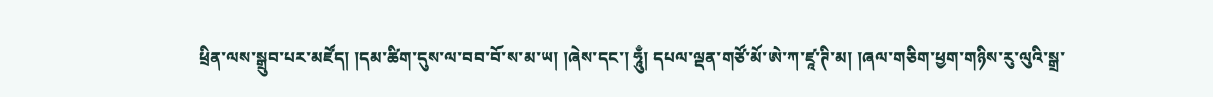ཕྲིན་ལས་སྒྲུབ་པར་མཛོད། །དམ་ཚིག་དུས་ལ་བབ་བོ་ས་མ་ཡ། །ཞེས་དང་། ཧཱུྃ། དཔལ་ལྡན་གཙོ་མོ་ཨེ་ཀ་ཛཱ་ཊི་མ། །ཞལ་གཅིག་ཕྱག་གཉིས་རུ་ལུའི་སྒྲ་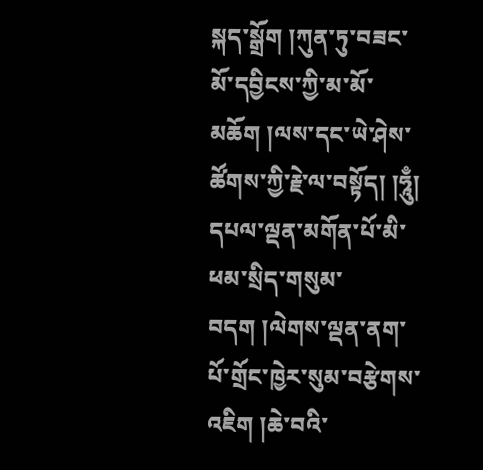སྐད་སྒྲོག །ཀུན་ཏུ་བཟང་མོ་དབྱིངས་ཀྱི་མ་མོ་མཆོག །ལས་དང་ཡེ་ཤེས་ཚོགས་ཀྱི་རྗེ་ལ་བསྟོད། །ཧཱུྃ། དཔལ་ལྡན་མགོན་པོ་མི་ཕམ་སྲིད་གསུམ་བདག །ལེགས་ལྡན་ནག་པོ་གྲོང་ཁྱེར་སུམ་བརྩེགས་འཇིག །ཆེ་བའི་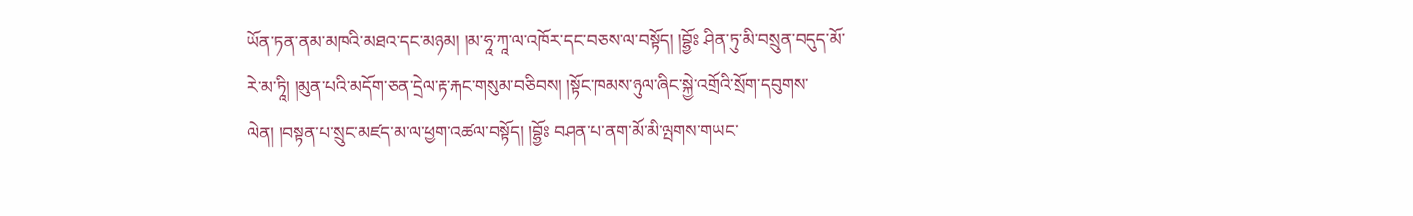ཡོན་ཏན་ནམ་མཁའི་མཐའ་དང་མཉམ། །མ་ཧཱ་ཀཱ་ལ་འཁོར་དང་བཅས་ལ་བསྟོད། །བྷྱོཿ ཤིན་ཏུ་མི་བསྲུན་བདུད་མོ་རེ་མ་ཏཱི། །མུན་པའི་མདོག་ཅན་དྲེལ་རྟ་རྐང་གསུམ་བཅིབས། །སྟོང་ཁམས་ཉུལ་ཞིང་སྐྱེ་འགྲོའི་སྲོག་དབུགས་ལེན། །བསྟན་པ་སྲུང་མཛད་མ་ལ་ཕྱག་འཚལ་བསྟོད། །བྷྱོཿ བཤན་པ་ནག་མོ་མི་ལྤགས་གཡང་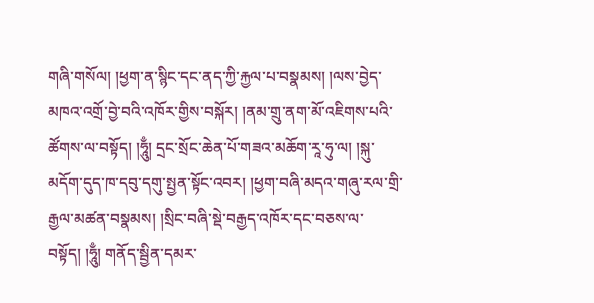གཞི་གསོལ། །ཕྱག་ན་སྙིང་དང་ནད་ཀྱི་རྐྱལ་པ་བསྣམས། །ལས་བྱེད་མཁའ་འགྲོ་བྱེ་བའི་འཁོར་གྱིས་བསྐོར། །ནམ་གྲུ་ནག་མོ་འཇིགས་པའི་ཚོགས་ལ་བསྟོད། །ཧཱུྃ། དྲང་སྲོང་ཆེན་པོ་གཟའ་མཆོག་རཱ་ཧུ་ལ། །སྐུ་མདོག་དུད་ཁ་དབུ་དགུ་སྤྱན་སྟོང་འབར། །ཕྱག་བཞི་མདའ་གཞུ་རལ་གྲི་རྒྱལ་མཚན་བསྣམས། །སྲིང་བཞི་སྡེ་བརྒྱད་འཁོར་དང་བཅས་ལ་བསྟོད། །ཧཱུྃ། གནོད་སྦྱིན་དམར་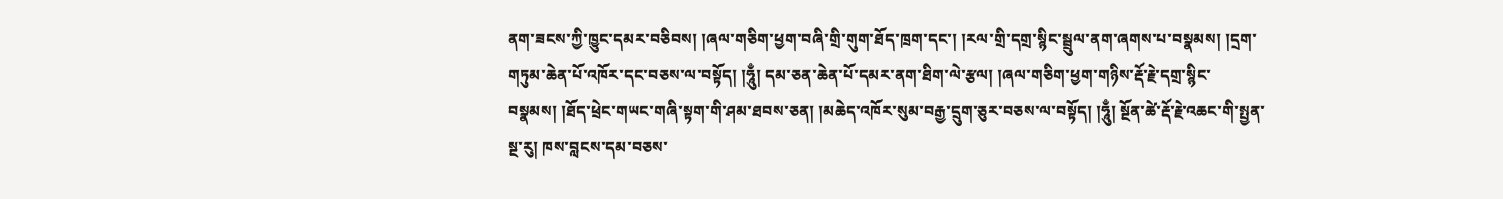ནག་ཟངས་ཀྱི་ཁྱུང་དམར་བཅིབས། །ཞལ་གཅིག་ཕྱག་བཞི་གྲི་གུག་ཐོད་ཁྲག་དང་། །རལ་གྲི་དགྲ་སྙིང་སྦྲུལ་ནག་ཞགས་པ་བསྣམས། །དྲག་གཏུམ་ཆེན་པོ་འཁོར་དང་བཅས་ལ་བསྟོད། །ཧཱུྃ། དམ་ཅན་ཆེན་པོ་དམར་ནག་ཐིག་ལེ་རྩལ། །ཞལ་གཅིག་ཕྱག་གཉིས་རྡོ་རྗེ་དགྲ་སྙིང་བསྣམས། །ཐོད་ཕྲེང་གཡང་གཞི་སྟག་གི་ཤམ་ཐབས་ཅན། །མཆེད་འཁོར་སུམ་བརྒྱ་དྲུག་ཅུར་བཅས་ལ་བསྟོད། །ཧཱུྃ། སྔོན་ཚེ་རྡོ་རྗེ་འཆང་གི་སྤྱན་སྔ་རུ། ཁས་བླངས་དམ་བཅས་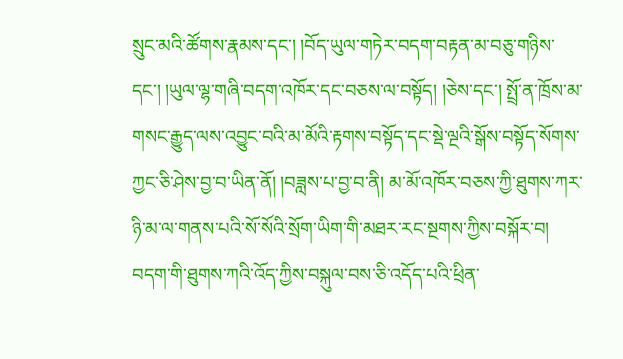སྲུང་མའི་ཚོགས་རྣམས་དང་། །བོད་ཡུལ་གཏེར་བདག་བརྟན་མ་བཅུ་གཉིས་དང་། །ཡུལ་ལྷ་གཞི་བདག་འཁོར་དང་བཅས་ལ་བསྟོད། །ཅེས་དང་། སྤྲོ་ན་ཁྲོས་མ་གསང་རྒྱུད་ལས་འབྱུང་བའི་མ་མོའི་རྟགས་བསྟོད་དང་སྡེ་ལྔའི་སྒོས་བསྟོད་སོགས་ཀྱང་ཅི་ཤེས་བྱ་བ་ཡིན་ནོ། །བཟླས་པ་བྱ་བ་ནི། མ་མོ་འཁོར་བཅས་ཀྱི་ཐུགས་ཀར་ཉི་མ་ལ་གནས་པའི་སོ་སོའི་སྲོག་ཡིག་གི་མཐར་རང་སྔགས་ཀྱིས་བསྐོར་བ། བདག་གི་ཐུགས་ཀའི་འོད་ཀྱིས་བསྐུལ་བས་ཅི་འདོད་པའི་ཕྲིན་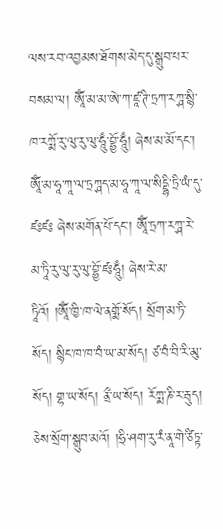ལས་རབ་འབྱམས་ཐོགས་མེད་དུ་སྒྲུབ་པར་བསམ་ལ། ཨཱོྃ་མ་མ་ཨེ་ཀ་ཛཱ་ཊི་ཏྲཀ་རཀྴ་སྙི་ཁ་རཀྨོ་རུ་ལུ་རུ་ལུ་ཧཱུྃ་བྷྱོ་ཧཱུྃ། ཞེས་མ་མོ་དང་། ཨཱོྃ་མ་ཧཱ་ཀཱ་ལ་ཏྲཀྴད་མ་ཧཱ་ཀཱ་ལ་སིདྡྷི་ཏྲི་ཡཾ་དུ་ཛཿཛཿ ཞེས་མགོན་པོ་དང་། ཨཱོྃ་ཏྲཀ་རཀྴ་རེ་མ་ཏཱི་རུ་ལུ་རུ་ལུ་བྷྱོ་ཛཿཧཱུྃ། ཞེས་རེ་མ་ཏཱིའོ། །ཨཱོྃ་ཁྱི་ཁ་ལེ་ནགྨོ་སོད། སྲོག་མ་ཏི་སོད། སྙིང་ཁ་ཁ་བཾ་ཡ་མ་སོད། ཙ་བཾ་བི་རི་མུ་སོད། གྷ་ཡ་སོད། ནྲྀ་ཡ་སོད། རོཀྨ་ཎི་ར་རྦུད། ཅེས་སྲོག་སྒྲུབ་མའོ། །ཧྲི་ཤག་རུ་རཾ་ནཱ་གེ་ཙིཏྟ་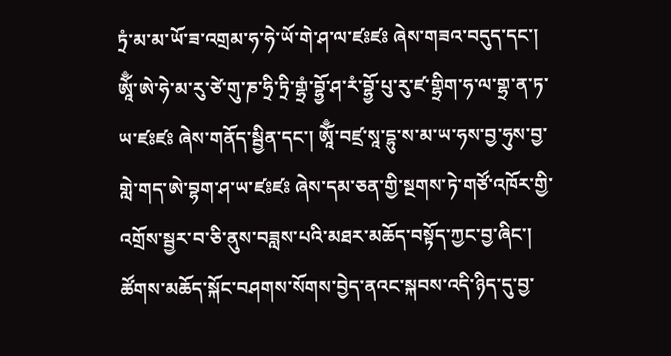ཏྲཾ་མ་མ་ཡོ་ཟ་འགྲམ་ཧ་ཧེ་ཡོ་གེ་ཤ་ལ་ཛཿཛཿ ཞེས་གཟའ་བདུད་དང་། ཨཱོྃ་ཨེ་ཧེ་མ་རུ་ཙེ་གུ་ཎ་ཧྲི་ཏྲི་གྷྲཾ་བྷྱོ་ཤ་རཾ་བྷྱོ་པུ་རུ་ཛ་གྷྲིག་ཧ་ལ་གྷྲ་ན་ཏ་ཡ་ཛཿཛཿ ཞེས་གནོད་སྦྱིན་དང་། ཨཱོྃ་བཛྲ་སཱ་དྷུ་ས་མ་ཡ་ཧས་བྱ་ཧུས་བྱ་གླེ་གད་ཨེ་བྷག་ཤ་ཡ་ཛཿཛཿ ཞེས་དམ་ཅན་གྱི་སྔགས་ཏེ་གཙོ་འཁོར་གྱི་འགྲོས་སྦྱར་བ་ཅི་ནུས་བཟླས་པའི་མཐར་མཆོད་བསྟོད་ཀྱང་བྱ་ཞིང་། ཚོགས་མཆོད་སྐོང་བཤགས་སོགས་བྱེད་ནའང་སྐབས་འདི་ཉིད་དུ་བྱ་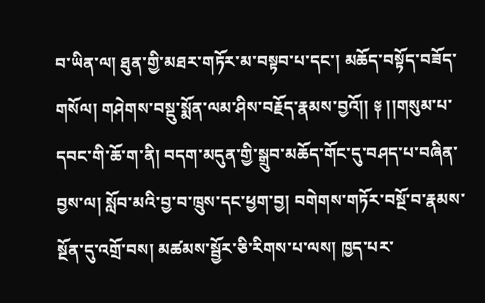བ་ཡིན་ལ། ཐུན་གྱི་མཐར་གཏོར་མ་བསྟབ་པ་དང་། མཆོད་བསྟོད་བཟོད་གསོལ། གཤེགས་བསྡུ་སྨོན་ལམ་ཤིས་བརྗོད་རྣམས་བྱའོ།། ༈ །།གསུམ་པ་དབང་གི་ཆོ་ག་ནི། བདག་མདུན་གྱི་སྒྲུབ་མཆོད་གོང་དུ་བཤད་པ་བཞིན་བྱས་ལ། སློབ་མའི་བྱ་བ་ཁྲུས་དང་ཕྱག་བྱ། བགེགས་གཏོར་བསྔོ་བ་རྣམས་སྔོན་དུ་འགྲོ་བས། མཚམས་སྦྱོར་ཅི་རིགས་པ་ལས། ཁྱད་པར་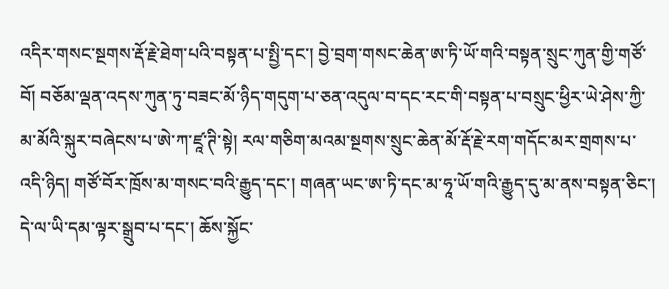འདིར་གསང་སྔགས་རྡོ་རྗེ་ཐེག་པའི་བསྟན་པ་སྤྱི་དང་། བྱེ་བྲག་གསང་ཆེན་ཨ་ཏི་ཡོ་གའི་བསྟན་སྲུང་ཀུན་གྱི་གཙོ་བོ། བཅོམ་ལྡན་འདས་ཀུན་ཏུ་བཟང་མོ་ཉིད་གདུག་པ་ཅན་འདུལ་བ་དང་རང་གི་བསྟན་པ་བསྲུང་ཕྱིར་ཡེ་ཤེས་ཀྱི་མ་མོའི་སྐུར་བཞེངས་པ་ཨེ་ཀ་ཛཱ་ཊི་སྟེ། རལ་གཅིག་མའམ་སྔགས་སྲུང་ཆེན་མོ་རྡོ་རྗེ་རག་གདོང་མར་གྲགས་པ་འདི་ཉིད། གཙོ་བོར་ཁྲོས་མ་གསང་བའི་རྒྱུད་དང་། གཞན་ཡང་ཨ་ཏི་དང་མ་ཧཱ་ཡོ་གའི་རྒྱུད་དུ་མ་ནས་བསྟན་ཅིང་། དེ་ལ་ཡི་དམ་ལྟར་སྒྲུབ་པ་དང་། ཆོས་སྐྱོང་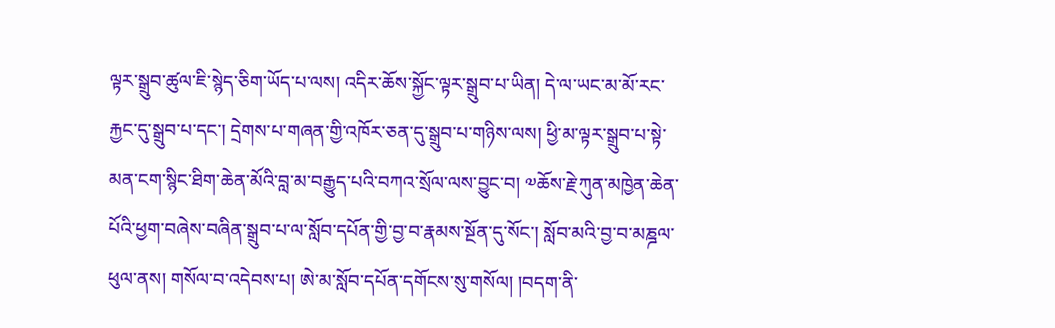ལྟར་སྒྲུབ་ཚུལ་ཇི་སྙེད་ཅིག་ཡོད་པ་ལས། འདིར་ཆོས་སྐྱོང་ལྟར་སྒྲུབ་པ་ཡིན། དེ་ལ་ཡང་མ་མོ་རང་རྐྱང་དུ་སྒྲུབ་པ་དང་། དྲེགས་པ་གཞན་གྱི་འཁོར་ཅན་དུ་སྒྲུབ་པ་གཉིས་ལས། ཕྱི་མ་ལྟར་སྒྲུབ་པ་སྟེ་མན་ངག་སྙིང་ཐིག་ཆེན་མོའི་བླ་མ་བརྒྱུད་པའི་བཀའ་སྲོལ་ལས་བྱུང་བ། ༧ཆོས་རྗེ་ཀུན་མཁྱེན་ཆེན་པོའི་ཕྱག་བཞེས་བཞིན་སྒྲུབ་པ་ལ་སློབ་དཔོན་གྱི་བྱ་བ་རྣམས་སྔོན་དུ་སོང་། སློབ་མའི་བྱ་བ་མཎྜལ་ཕུལ་ནས། གསོལ་བ་འདེབས་པ། ཨེ་མ་སློབ་དཔོན་དགོངས་སུ་གསོལ། །བདག་ནི་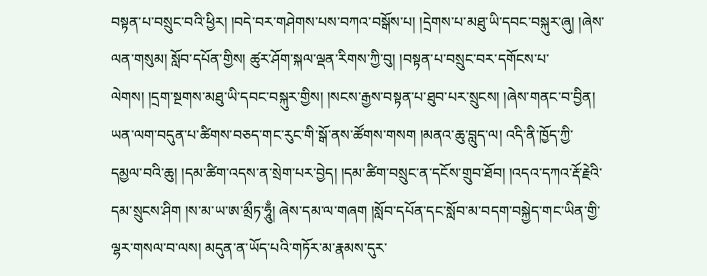བསྟན་པ་བསྲུང་བའི་ཕྱིར། །བདེ་བར་གཤེགས་པས་བཀའ་བསྒོས་པ། །དྲེགས་པ་མཐུ་ཡི་དབང་བསྐུར་ཞུ། །ཞེས་ལན་གསུམ། སློབ་དཔོན་གྱིས། ཚུར་ཤོག་སྐལ་ལྡན་རིགས་ཀྱི་བུ། །བསྟན་པ་བསྲུང་བར་དགོངས་པ་ལེགས། །དྲག་སྔགས་མཐུ་ཡི་དབང་བསྐུར་གྱིས། །སངས་རྒྱས་བསྟན་པ་ཐུབ་པར་སྲུངས། །ཞེས་གནང་བ་བྱིན། ཡན་ལག་བདུན་པ་ཚིགས་བཅད་གང་རུང་གི་སྒོ་ནས་ཚོགས་གསག །མནའ་ཆུ་བླུད་ལ། འདི་ནི་ཁྱོད་ཀྱི་དམྱལ་བའི་ཆུ། །དམ་ཚིག་འདས་ན་སྲེག་པར་བྱེད། །དམ་ཚིག་བསྲུང་ན་དངོས་གྲུབ་ཐོབ། །འདའ་དཀའ་རྡོ་རྗེའི་དམ་སྲུངས་ཤིག །ས་མ་ཡ་ཨ་མྲྀཏ་ཧཱུྃ། ཞེས་དམ་ལ་གཞག །སློབ་དཔོན་དང་སློབ་མ་བདག་བསྐྱེད་གང་ཡིན་གྱི་ལྷར་གསལ་བ་ལས། མདུན་ན་ཡོད་པའི་གཏོར་མ་རྣམས་དུར་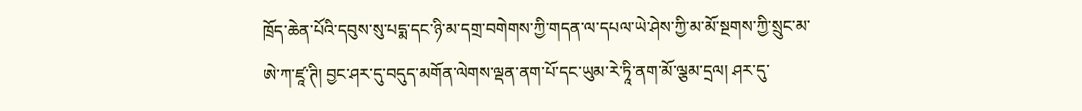ཁྲོད་ཆེན་པོའི་དབུས་སུ་པདྨ་དང་ཉི་མ་དགྲ་བགེགས་ཀྱི་གདན་ལ་དཔལ་ཡེ་ཤེས་ཀྱི་མ་མོ་སྔགས་ཀྱི་སྲུང་མ་ཨེ་ཀ་ཛཱ་ཊི། བྱང་ཤར་དུ་བདུད་མགོན་ལེགས་ལྡན་ནག་པོ་དང་ཡུམ་རེ་ཏཱི་ནག་མོ་ལྕམ་དྲལ། ཤར་དུ་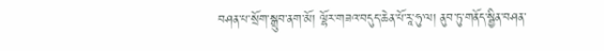བཤན་པ་སྲོག་སྒྲུབ་ནག་མོ། ལྷོར་གཟའ་བདུད་ཆེན་པོ་རཱ་ཧུ་ལ། ནུབ་ཏུ་གནོད་སྦྱིན་བཤན་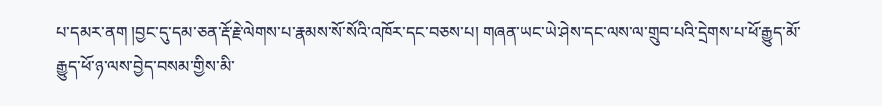པ་དམར་ནག །བྱང་དུ་དམ་ཅན་རྡོ་རྗེ་ལེགས་པ་རྣམས་སོ་སོའི་འཁོར་དང་བཅས་པ། གཞན་ཡང་ཡེ་ཤེས་དང་ལས་ལ་གྲུབ་པའི་དྲེགས་པ་ཕོ་རྒྱུད་མོ་རྒྱུད་ཕོ་ཉ་ལས་བྱེད་བསམ་གྱིས་མི་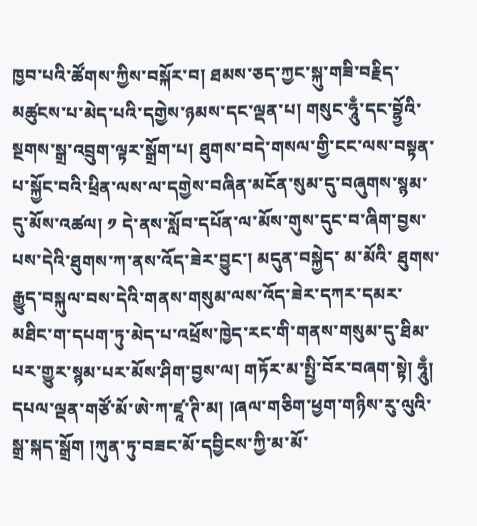ཁྱབ་པའི་ཚོགས་ཀྱིས་བསྐོར་བ། ཐམས་ཅད་ཀྱང་སྐུ་གཟི་བརྗིད་མཚུངས་པ་མེད་པའི་དགྱེས་ཉམས་དང་ལྡན་པ། གསུང་ཧཱུྃ་དང་བྷྱོའི་སྔགས་སྒྲ་འབྲུག་ལྟར་སྒྲོག་པ། ཐུགས་བདེ་གསལ་གྱི་ངང་ལས་བསྟན་པ་སྐྱོང་བའི་ཕྲིན་ལས་ལ་དགྱེས་བཞིན་མངོན་སུམ་དུ་བཞུགས་སྙམ་དུ་མོས་འཚལ། ༡ དེ་ནས་སློབ་དཔོན་ལ་མོས་གུས་དུང་བ་ཞིག་བྱས་པས་དེའི་ཐུགས་ཀ་ནས་འོད་ཟེར་བྱུང་། མདུན་བསྐྱེད་ མ་མོའི་ ཐུགས་རྒྱུད་བསྐུལ་བས་དེའི་གནས་གསུམ་ལས་འོད་ཟེར་དཀར་དམར་མཐིང་ག་དཔག་ཏུ་མེད་པ་འཕྲོས་ཁྱེད་རང་གི་གནས་གསུམ་དུ་ཐིམ་པར་གྱུར་སྙམ་པར་མོས་ཤིག་བྱས་ལ། གཏོར་མ་སྤྱི་བོར་བཞག་སྟེ། ཧཱུྃ། དཔལ་ལྡན་གཙོ་མོ་ཨེ་ཀ་ཛཱ་ཊི་མ། །ཞལ་གཅིག་ཕྱག་གཉིས་རུ་ལུའི་སྒྲ་སྐད་སྒྲོག །ཀུན་ཏུ་བཟང་མོ་དབྱིངས་ཀྱི་མ་མོ་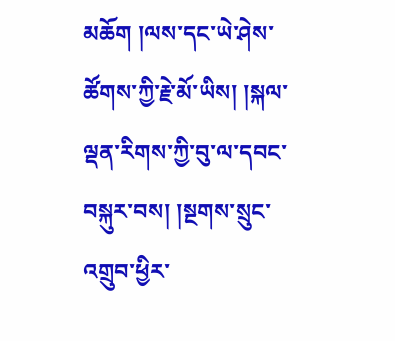མཆོག །ལས་དང་ཡེ་ཤེས་ཚོགས་ཀྱི་རྗེ་མོ་ཡིས། །སྐལ་ལྡན་རིགས་ཀྱི་བུ་ལ་དབང་བསྐུར་བས། །སྔགས་སྲུང་འགྲུབ་ཕྱིར་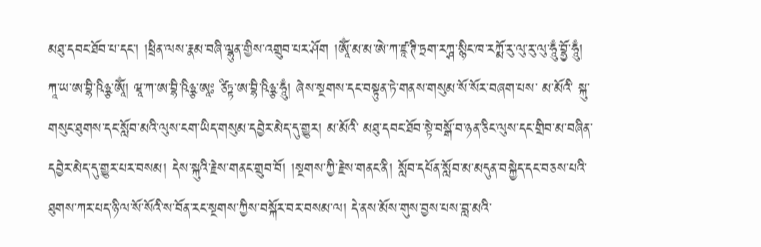མཐུ་དབང་ཐོབ་པ་དང་། །ཕྲིན་ལས་རྣམ་བཞི་ལྷུན་གྱིས་འགྲུབ་པར་ཤོག །ཨཱོྃ་མ་མ་ཨེ་ཀ་ཛཱ་ཊི་ཏྲག་རཀྴ་སྙིང་ཁ་རཀྨོ་རུ་ལུ་རུ་ལུ་ཧཱུྃ་བྷྱོ་ཧཱུྃ། ཀཱ་ཡ་ཨ་བྷི་ཥིཉྩ་ཨཱོྃ། ཝཱ་ཀ་ཨ་བྷི་ཥིཉྩ་ཨཱཿ ཙིཏྟ་ཨ་བྷི་ཥིཉྩ་ཧཱུྃ། ཞེས་སྔགས་དང་བསྟུན་ཏེ་གནས་གསུམ་སོ་སོར་བཞག་པས་ མ་མོའི་ སྐུ་གསུང་ཐུགས་དང་སློབ་མའི་ལུས་ངག་ཡིད་གསུམ་དབྱེར་མེད་དུ་གྱུར། མ་མོའི་ མཐུ་དབང་ཐོབ་སྟེ་བསྒོ་བ་ཉན་ཅིང་ལུས་དང་གྲིབ་མ་བཞིན་དབྱེར་མེད་དུ་གྱུར་པར་བསམ། དེས་སྐུའི་རྗེས་གནང་གྲུབ་བོ། །སྔགས་ཀྱི་རྗེས་གནང་ནི། སློབ་དཔོན་སློབ་མ་མདུན་བསྐྱེད་དང་བཅས་པའི་ཐུགས་ཀར་པད་ཉི་ལ་སོ་སོའི་ས་བོན་རང་སྔགས་ཀྱིས་བསྐོར་བར་བསམ་ལ། དེ་ནས་མོས་གུས་བྱས་པས་བླ་མའི་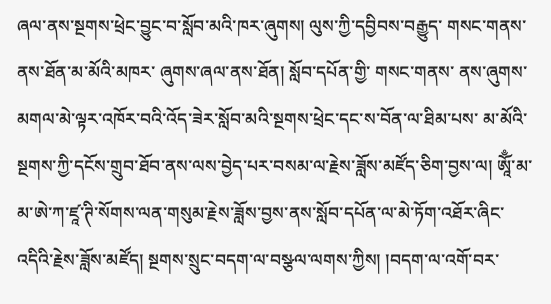ཞལ་ནས་སྔགས་ཕྲེང་བྱུང་བ་སློབ་མའི་ཁར་ཞུགས། ལུས་ཀྱི་དབྱིབས་བརྒྱུད་ གསང་གནས་ནས་ཐོན་མ་མོའི་མཁར་ ཞུགས་ཞལ་ནས་ཐོན། སློབ་དཔོན་གྱི་ གསང་གནས་ ནས་ཞུགས་མགལ་མེ་ལྟར་འཁོར་བའི་འོད་ཟེར་སློབ་མའི་སྔགས་ཕྲེང་དང་ས་བོན་ལ་ཐིམ་པས་ མ་མོའི་ སྔགས་ཀྱི་དངོས་གྲུབ་ཐོབ་ནས་ལས་བྱེད་པར་བསམ་ལ་རྗེས་ཟློས་མཛོད་ཅིག་བྱས་ལ། ཨཱོྃ་མ་མ་ཨེ་ཀ་ཛཱ་ཊི་སོགས་ལན་གསུམ་རྗེས་ཟློས་བྱས་ནས་སློབ་དཔོན་ལ་མེ་ཏོག་འཐོར་ཞིང་འདིའི་རྗེས་ཟློས་མཛོད། སྔགས་སྲུང་བདག་ལ་བསྩལ་ལགས་ཀྱིས། །བདག་ལ་འགོ་བར་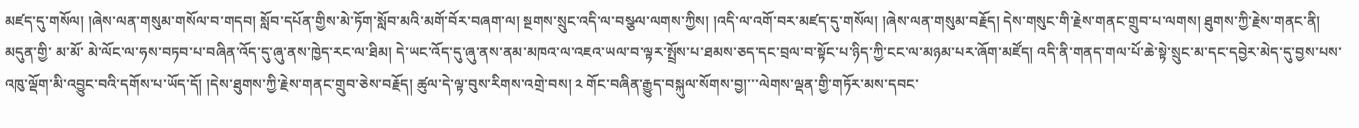མཛད་དུ་གསོལ། །ཞེས་ལན་གསུམ་གསོལ་བ་གདབ། སློབ་དཔོན་གྱིས་མེ་ཏོག་སློབ་མའི་མགོ་བོར་བཞག་ལ། སྔགས་སྲུང་འདི་ལ་བསྩལ་ལགས་ཀྱིས། །འདི་ལ་འགོ་བར་མཛད་དུ་གསོལ། །ཞེས་ལན་གསུམ་བརྗོད། དེས་གསུང་གི་རྗེས་གནང་གྲུབ་པ་ལགས། ཐུགས་ཀྱི་རྗེས་གནང་ནི། མདུན་གྱི་ མ་མོ་ མེ་ལོང་ལ་ཧས་བཏབ་པ་བཞིན་འོད་དུ་ཞུ་ནས་ཁྱེད་རང་ལ་ཐིམ། དེ་ཡང་འོད་དུ་ཞུ་ནས་ནམ་མཁའ་ལ་འཇའ་ཡལ་བ་ལྟར་སྤྲོས་པ་ཐམས་ཅད་དང་བྲལ་བ་སྟོང་པ་ཉིད་ཀྱི་ངང་ལ་མཉམ་པར་ཞོག་མཛོད། འདི་ནི་གནད་གལ་པོ་ཆེ་སྟེ་སྲུང་མ་དང་དབྱེར་མེད་དུ་བྱས་པས་འཁུ་ལྡོག་མི་འབྱུང་བའི་དགོས་པ་ཡོད་དོ། །དེས་ཐུགས་ཀྱི་རྗེས་གནང་གྲུབ་ཅེས་བརྗོད། ཚུལ་དེ་ལྟ་བུས་རིགས་འགྲེ་བས། ༢ གོང་བཞིན་རྒྱུད་བསྐུལ་སོགས་བྱ།་་་ལེགས་ལྡན་གྱི་གཏོར་མས་དབང་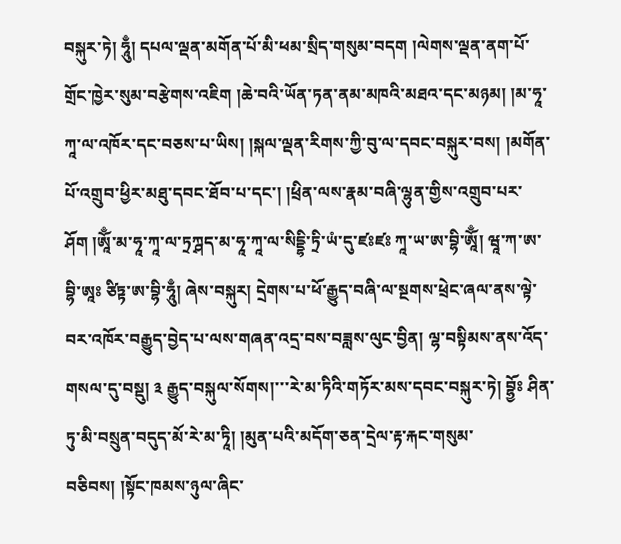བསྐུར་ཏེ། ཧཱུྃ། དཔལ་ལྡན་མགོན་པོ་མི་ཕམ་སྲིད་གསུམ་བདག །ལེགས་ལྡན་ནག་པོ་གྲོང་ཁྱེར་སུམ་བརྩེགས་འཇིག །ཆེ་བའི་ཡོན་ཏན་ནམ་མཁའི་མཐའ་དང་མཉམ། །མ་ཧཱ་ཀཱ་ལ་འཁོར་དང་བཅས་པ་ཡིས། །སྐལ་ལྡན་རིགས་ཀྱི་བུ་ལ་དབང་བསྐུར་བས། །མགོན་པོ་འགྲུབ་ཕྱིར་མཐུ་དབང་ཐོབ་པ་དང་། །ཕྲིན་ལས་རྣམ་བཞི་ལྷུན་གྱིས་འགྲུབ་པར་ཤོག །ཨཱོྃ་མ་ཧཱ་ཀཱ་ལ་ཏྲཀྴད་མ་ཧཱ་ཀཱ་ལ་སིདྡྷི་ཏྲི་ཡཾ་དུ་ཛཿཛཿ ཀཱ་ཡ་ཨ་བྷི་ཨཱོྃ། ཝཱ་ཀ་ཨ་བྷི་ཨཱཿ ཙིཏྟ་ཨ་བྷི་ཧཱུྃ། ཞེས་བསྐུར། དྲེགས་པ་ཕོ་རྒྱུད་བཞི་ལ་སྔགས་ཕྲེང་ཞལ་ནས་ལྟེ་བར་འཁོར་བརྒྱུད་བྱེད་པ་ལས་གཞན་འདྲ་བས་བཟླས་ལུང་བྱིན། ལྷ་བསྟིམས་ནས་འོད་གསལ་དུ་བསྡུ། ༣ རྒྱུད་བསྐུལ་སོགས།་་་རེ་མ་ཏིའི་གཏོར་མས་དབང་བསྐུར་ཏེ། བྷྱོཿ ཤིན་ཏུ་མི་བསྲུན་བདུད་མོ་རེ་མ་ཏཱི། །མུན་པའི་མདོག་ཅན་དྲེལ་རྟ་རྐང་གསུམ་བཅིབས། །སྟོང་ཁམས་ཉུལ་ཞིང་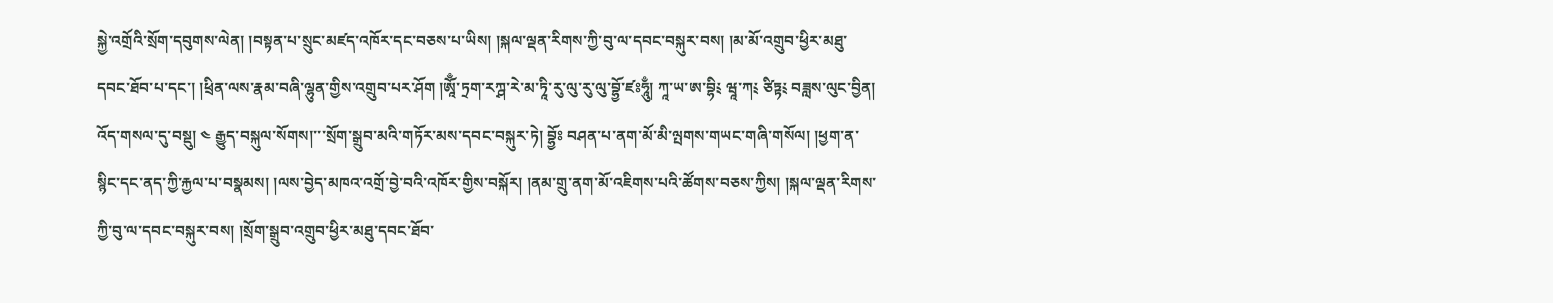སྐྱེ་འགྲོའི་སྲོག་དབུགས་ལེན། །བསྟན་པ་སྲུང་མཛད་འཁོར་དང་བཅས་པ་ཡིས། །སྐལ་ལྡན་རིགས་ཀྱི་བུ་ལ་དབང་བསྐུར་བས། །མ་མོ་འགྲུབ་ཕྱིར་མཐུ་དབང་ཐོབ་པ་དང་། །ཕྲིན་ལས་རྣམ་བཞི་ལྷུན་གྱིས་འགྲུབ་པར་ཤོག །ཨཱོྃ་ཏྲག་རཀྴ་རེ་མ་ཏཱི་རུ་ལུ་རུ་ལུ་བྷྱོ་ཛཿཧཱུྃ། ཀཱ་ཡ་ཨ་བྷི༴ ཝཱ་ཀ༴ ཙིཏྟ༴ བཟླས་ལུང་བྱིན། འོད་གསལ་དུ་བསྡུ། ༤ རྒྱུད་བསྐུལ་སོགས།་་་སྲོག་སྒྲུབ་མའི་གཏོར་མས་དབང་བསྐུར་ཏེ། བྷྱོཿ བཤན་པ་ནག་མོ་མི་ལྤགས་གཡང་གཞི་གསོལ། །ཕྱག་ན་སྙིང་དང་ནད་ཀྱི་རྐྱལ་པ་བསྣམས། །ལས་བྱེད་མཁའ་འགྲོ་བྱེ་བའི་འཁོར་གྱིས་བསྐོར། །ནམ་གྲུ་ནག་མོ་འཇིགས་པའི་ཚོགས་བཅས་ཀྱིས། །སྐལ་ལྡན་རིགས་ཀྱི་བུ་ལ་དབང་བསྐུར་བས། །སྲོག་སྒྲུབ་འགྲུབ་ཕྱིར་མཐུ་དབང་ཐོབ་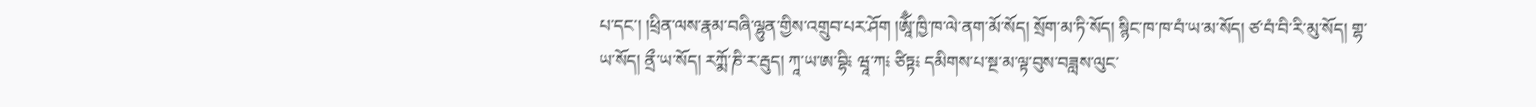པ་དང་། །ཕྲིན་ལས་རྣམ་བཞི་ལྷུན་གྱིས་འགྲུབ་པར་ཤོག །ཨཱོྃ་ཁྱི་ཁ་ལེ་ནག་མོ་སོད། སྲོག་མ་ཏི་སོད། སྙིང་ཁ་ཁ་བཾ་ཡ་མ་སོད། ཙ་བཾ་བི་རི་མུ་སོད། གྷ་ཡ་སོད། ནྲྀ་ཡ་སོད། རཀྨོ་ཎི་ར་རྦུད། ཀཱ་ཡ་ཨ་བྷི༴ ཝཱ་ཀ༴ ཙིཏྟ༴ དམིགས་པ་སྔ་མ་ལྟ་བུས་བཟླས་ལུང་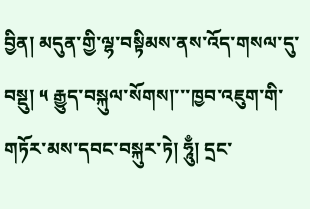བྱིན། མདུན་གྱི་ལྷ་བསྟིམས་ནས་འོད་གསལ་དུ་བསྡུ། ༥ རྒྱུད་བསྐུལ་སོགས།་་་ཁྱབ་འཇུག་གི་གཏོར་མས་དབང་བསྐུར་ཏེ། ཧཱུྃ། དྲང་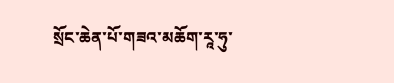སྲོང་ཆེན་པོ་གཟའ་མཆོག་རཱ་ཧུ་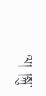ལ། །སྐུ་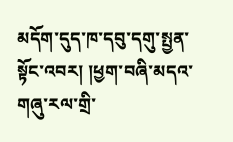མདོག་དུད་ཁ་དབུ་དགུ་སྤྱན་སྟོང་འབར། །ཕྱག་བཞི་མདའ་གཞུ་རལ་གྲི་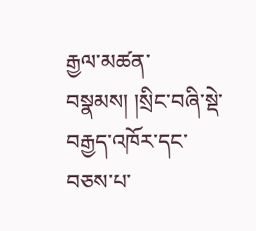རྒྱལ་མཚན་བསྣམས། །སྲིང་བཞི་སྡེ་བརྒྱད་འཁོར་དང་བཅས་པ་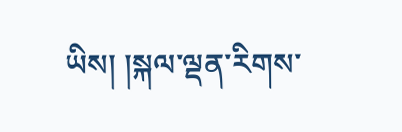ཡིས། །སྐལ་ལྡན་རིགས་